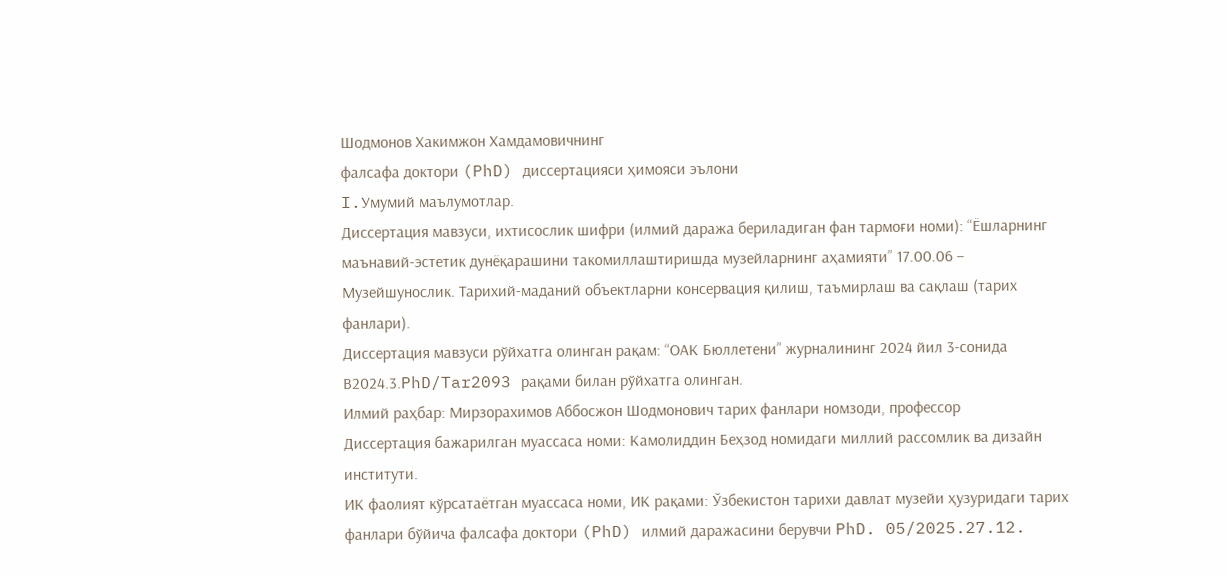Шодмонов Хакимжон Хамдамовичнинг
фалсафа доктори (PhD) диссертацияси ҳимояси эълони
I.Умумий маълумотлар.
Диссертация мавзуси, ихтисослик шифри (илмий даража бериладиган фан тармоғи номи): “Ёшларнинг маънавий-эстетик дунёқарашини такомиллаштиришда музейларнинг аҳамияти” 17.00.06 – Музейшунослик. Тарихий-маданий объектларни консервация қилиш, таъмирлаш ва сақлаш (тарих фанлари).
Диссертация мавзуси рўйхатга олинган рақам: “ОАК Бюллетени” журналининг 2024 йил 3-сонида В2024.3.PhD/Tar2093 рақами билан рўйхатга олинган.
Илмий раҳбар: Мирзорахимов Аббосжон Шодмонович тарих фанлари номзоди, профессор
Диссертация бажарилган муассаса номи: Камолиддин Беҳзод номидаги миллий рассомлик ва дизайн институти.
ИК фаолият кўрсатаётган муассаса номи, ИК рақами: Ўзбекистон тарихи давлат музейи ҳузуридаги тарих фанлари бўйича фалсафа доктори (PhD) илмий даражасини берувчи PhD. 05/2025.27.12.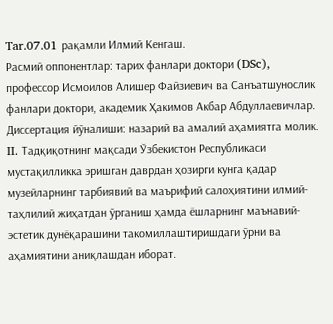Tar.07.01 рақамли Илмий Кенгаш.
Расмий оппонентлар: тарих фанлари доктори (DSc), профессор Исмоилов Алишер Файзиевич ва Санъатшунослик фанлари доктори, академик Ҳакимов Акбар Абдуллаевичлар.
Диссертация йўналиши: назарий ва амалий аҳамиятга молик.
II. Тадқиқотнинг мақсади Ўзбекистон Республикаси мустақилликка эришган даврдан ҳозирги кунга қадар музейларнинг тарбиявий ва маърифий салоҳиятини илмий-таҳлилий жиҳатдан ўрганиш ҳамда ёшларнинг маънавий-эстетик дунёқарашини такомиллаштиришдаги ўрни ва аҳамиятини аниқлашдан иборат.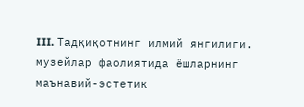III. Тадқиқотнинг илмий янгилиги.
музейлар фаолиятида ёшларнинг маънавий-эстетик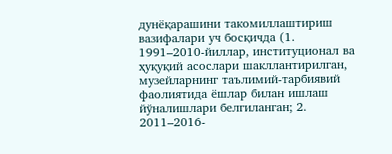дунёқарашини такомиллаштириш вазифалари уч босқичда (1. 1991–2010-йиллар, институционал ва ҳуқуқий асослари шакллантирилган, музейларнинг таълимий-тарбиявий фаолиятида ёшлар билан ишлаш йўналишлари белгиланган; 2. 2011–2016-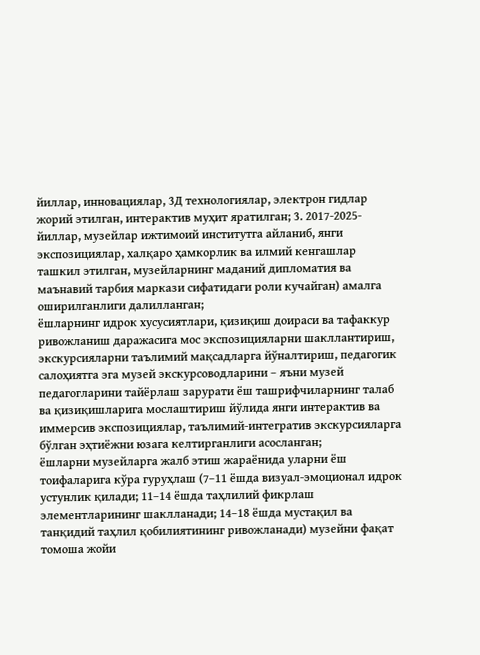йиллар, инновациялар, 3Д технологиялар, электрон гидлар жорий этилган, интерактив муҳит яратилган; 3. 2017-2025-йиллар, музейлар ижтимоий институтга айланиб, янги экспозициялар, халқаро ҳамкорлик ва илмий кенгашлар ташкил этилган, музейларнинг маданий дипломатия ва маънавий тарбия маркази сифатидаги роли кучайган) амалга оширилганлиги далилланган;
ёшларнинг идрок хусусиятлари, қизиқиш доираси ва тафаккур ривожланиш даражасига мос экспозицияларни шакллантириш, экскурсияларни таълимий мақсадларга йўналтириш, педагогик салоҳиятга эга музей экскурсоводларини – яъни музей педагогларини тайёрлаш зарурати ёш ташрифчиларнинг талаб ва қизиқишларига мослаштириш йўлида янги интерактив ва иммерсив экспозициялар, таълимий-интегратив экскурсияларга бўлган эҳтиёжни юзага келтирганлиги асосланган;
ёшларни музейларга жалб этиш жараёнида уларни ёш тоифаларига кўра гуруҳлаш (7–11 ёшда визуал-эмоционал идрок устунлик қилади; 11–14 ёшда таҳлилий фикрлаш элементларининг шаклланади; 14–18 ёшда мустақил ва танқидий таҳлил қобилиятининг ривожланади) музейни фақат томоша жойи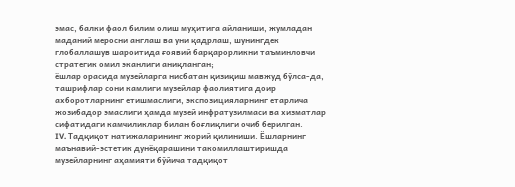эмас, балки фаол билим олиш муҳитига айланиши, жумладан маданий меросни англаш ва уни қадрлаш, шунингдек глобаллашув шароитида ғоявий барқарорликни таъминловчи стратегик омил эканлиги аниқланган;
ёшлар орасида музейларга нисбатан қизиқиш мавжуд бўлса-да, ташрифлар сони камлиги музейлар фаолиятига доир ахборотларнинг етишмаслиги, экспозицияларнинг етарлича жозибадор эмаслиги ҳамда музей инфратузилмаси ва хизматлар сифатидаги камчиликлар билан боғлиқлиги очиб берилган.
IV. Тадқиқот натижаларининг жорий қилиниши. Ёшларнинг маънавий-эстетик дунёқарашини такомиллаштиришда музейларнинг аҳамияти бўйича тадқиқот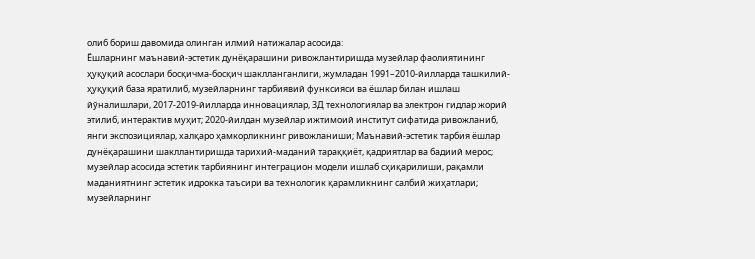олиб бориш давомида олинган илмий натижалар асосида:
Ёшларнинг маънавий-эстетик дунёқарашини ривожлантиришда музейлар фаолиятининг ҳуқуқий асослари босқичма-босқич шаклланганлиги, жумладан 1991–2010-йилларда ташкилий-ҳуқуқий база яратилиб, музейларнинг тарбиявий функсияси ва ёшлар билан ишлаш йўналишлари, 2017-2019-йилларда инновациялар, 3Д технологиялар ва электрон гидлар жорий этилиб, интерактив муҳит; 2020-йилдан музейлар ижтимоий институт сифатида ривожланиб, янги экспозициялар, халқаро ҳамкорликнинг ривожланиши; Маънавий-эстетик тарбия ёшлар дунёқарашини шакллантиришда тарихий-маданий тараққиёт, қадриятлар ва бадиий мерос; музейлар асосида эстетик тарбиянинг интеграцион модели ишлаб сҳиқарилиши, рақамли маданиятнинг эстетик идрокка таъсири ва технологик қарамликнинг салбий жиҳатлари; музейларнинг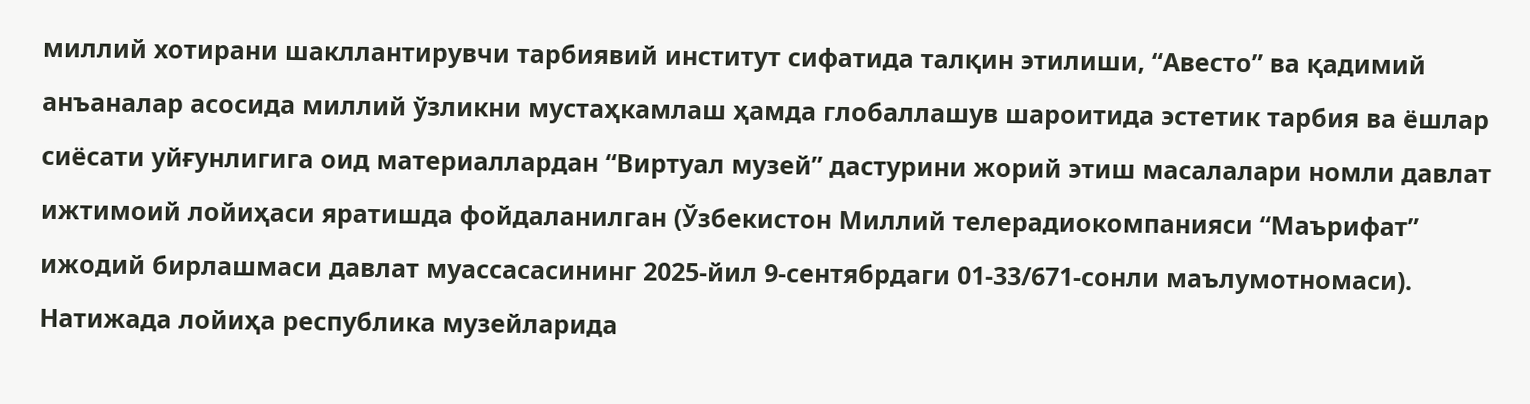миллий хотирани шакллантирувчи тарбиявий институт сифатида талқин этилиши, “Авесто” ва қадимий анъаналар асосида миллий ўзликни мустаҳкамлаш ҳамда глобаллашув шароитида эстетик тарбия ва ёшлар сиёсати уйғунлигига оид материаллардан “Виртуал музей” дастурини жорий этиш масалалари номли давлат ижтимоий лойиҳаси яратишда фойдаланилган (Ўзбекистон Миллий телерадиокомпанияси “Маърифат” ижодий бирлашмаси давлат муассасасининг 2025-йил 9-сентябрдаги 01-33/671-сонли маълумотномаси). Натижада лойиҳа республика музейларида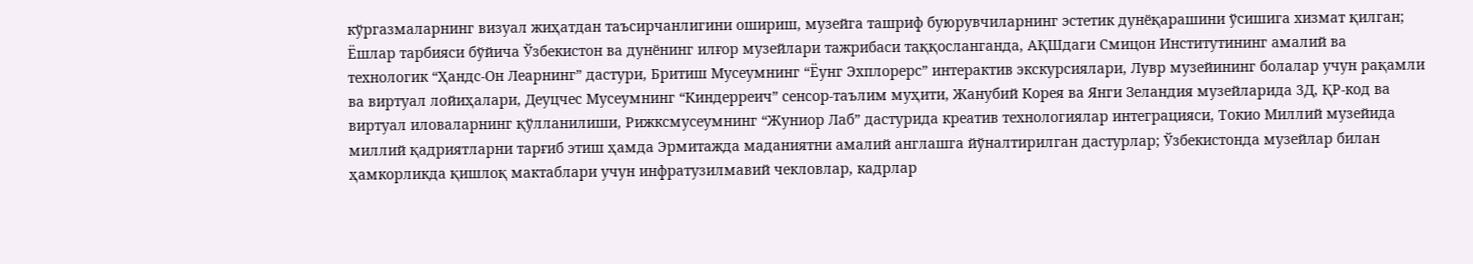кўргазмаларнинг визуал жиҳатдан таъсирчанлигини ошириш, музейга ташриф буюрувчиларнинг эстетик дунёқарашини ўсишига хизмат қилган;
Ёшлар тарбияси бўйича Ўзбекистон ва дунёнинг илғор музейлари тажрибаси таққосланганда, АҚШдаги Смицон Институтининг амалий ва технологик “Ҳандс-Он Леарнинг” дастури, Бритиш Мусеумнинг “Ёунг Эхплорерс” интерактив экскурсиялари, Лувр музейининг болалар учун рақамли ва виртуал лойиҳалари, Деуцчес Мусеумнинг “Киндерреич” сенсор-таълим муҳити, Жанубий Корея ва Янги Зеландия музейларида 3Д, ҚР-код ва виртуал иловаларнинг қўлланилиши, Рижксмусеумнинг “Жуниор Лаб” дастурида креатив технологиялар интеграцияси, Токио Миллий музейида миллий қадриятларни тарғиб этиш ҳамда Эрмитажда маданиятни амалий англашга йўналтирилган дастурлар; Ўзбекистонда музейлар билан ҳамкорликда қишлоқ мактаблари учун инфратузилмавий чекловлар, кадрлар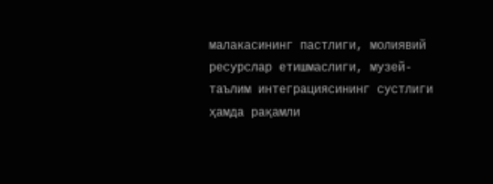малакасининг пастлиги, молиявий ресурслар етишмаслиги, музей-таълим интеграциясининг сустлиги ҳамда рақамли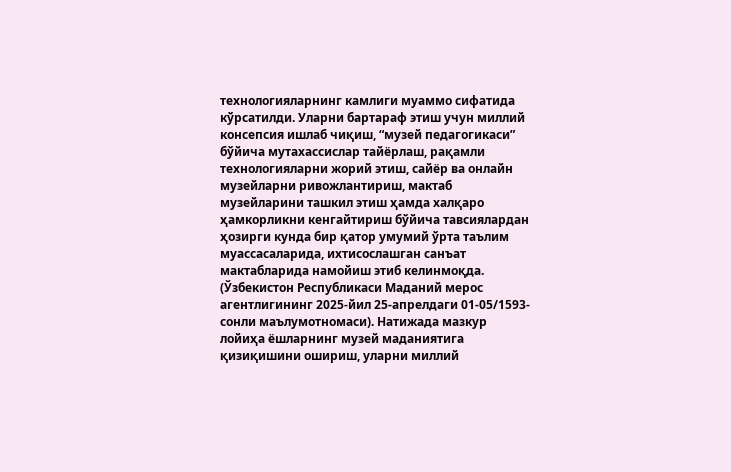технологияларнинг камлиги муаммо сифатида кўрсатилди. Уларни бартараф этиш учун миллий консепсия ишлаб чиқиш, “музей педагогикаси” бўйича мутахассислар тайёрлаш, рақамли технологияларни жорий этиш, сайёр ва онлайн музейларни ривожлантириш, мактаб музейларини ташкил этиш ҳамда халқаро ҳамкорликни кенгайтириш бўйича тавсиялардан ҳозирги кунда бир қатор умумий ўрта таълим муассасаларида, ихтисослашган санъат мактабларида намойиш этиб келинмоқда. (Ўзбекистон Республикаси Маданий мерос агентлигининг 2025-йил 25-апрелдаги 01-05/1593-сонли маълумотномаси). Натижада мазкур лойиҳа ёшларнинг музей маданиятига қизиқишини ошириш, уларни миллий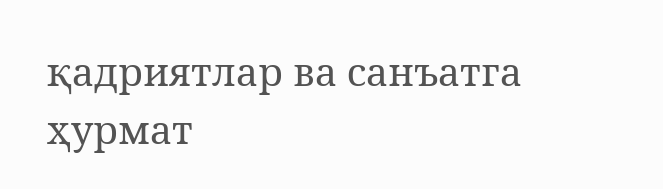қадриятлар ва санъатга ҳурмат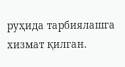руҳида тарбиялашга хизмат қилган.